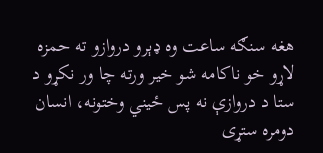هغه سنګه ساعت وه ډېرو دروازو ته حمزه لاړو خو ناکامه شو خیر ورته چا ور نکړو د ستا د دروازې نه پس ځیني وختونه، انسان دومره ستړی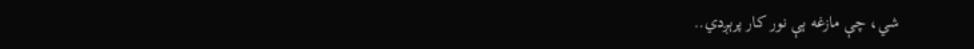شي، چې مازغه ېې نور کار پرېږدي..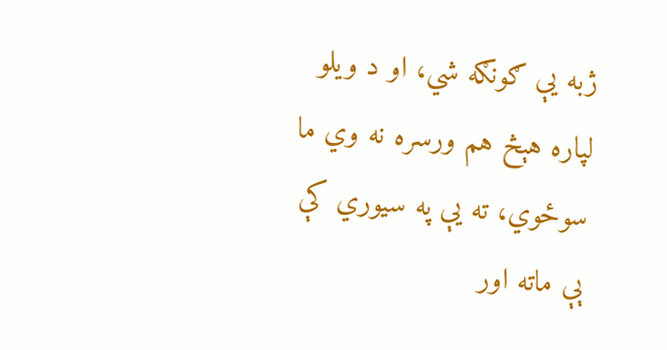ژبه یې ګونګه شي، او د ویلو لپاره هېڅ هم ورسره نه وي ما سوځوي، ته یې په سیوري کې ېې ماته اور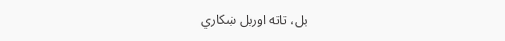بل، تاته اوربل ښکاري